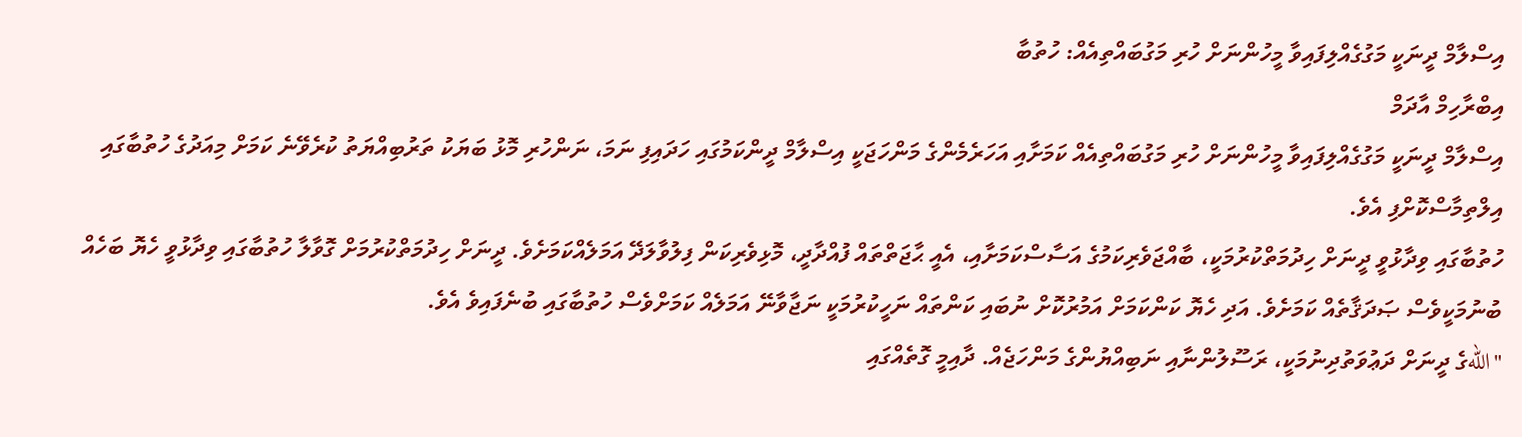އިސްލާމް ދީނަކީ މަގުގެއްލިފައިވާ މީހުންނަށް ހުރި މަގުބައްތިއެއް: ހުތުބާ
އިބްރާހިމް އާދަމް
އިސްލާމް ދީނަކީ މަގުގެއްލިފައިވާ މީހުންނަށް ހުރި މަގުބައްތިއެއް ކަމަށާއި އަހަރެމެންގެ މަންހަޖަކީ އިސްލާމް ދީންކަމުގައި ހަދައިފި ނަމަ، ނަންހުރި މޮޅު ބަޔަކު ތަރުބިއްޔަތު ކުރެވޭނެ ކަމަށް މިއަދުގެ ހުތުބާގައި އިލްތިމާސްކޮށްފި އެވެ.
ހުތުބާގައި ވިދާޅުވީ ދީނަށް ހިދުމަތްކުރުމަކީ، ބާއްޖަވެރިކަމުގެ އަސާސްކަމަށާއި، އެއީ ޙާޖަތްތައް ފުއްދާދީ، މޮޅިވެރިކަން ފިލުވާލަދޭ އަމަލެއްކަމަށެވެ. ދީނަށް ހިދުމަތްކުރުމަށް ގޮވާލާ ހުތުބާގައި ވިދާޅުވީ ހެޔޮ ބަހެއް ބުނުމަކީވެސް ޞަދަޤާތެއް ކަމަށެވެ. އަދި ހެޔޮ ކަންކަމަށް އަމުރުކޮށް ނުބައި ކަންތައް ނަހީކުރުމަކީ ނަޖާވާނޭ އަމަލެއް ކަމަށްވެސް ހުތުބާގައި ބުނެފައިވެ އެވެ.
"اللهގެ ދީނަށް ދަޢުވަތުދިނުމަކީ، ރަސޫލުންނާއި ނަބިއްޔުންގެ މަންހަޖެއް. ދާއިމީ ގޮތެއްގައި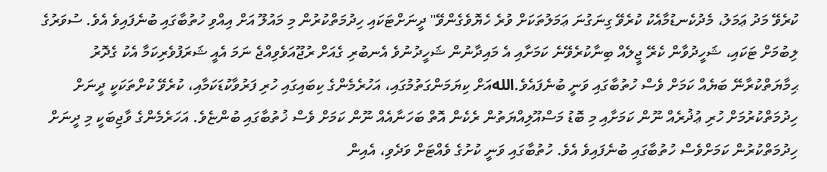ކުރެވޭ މަދު ޢަމަލު، މެދުކެނޑުމާއެކު ކުރެވޭ ގިނަގުނަ ޢަމަލުތަކަށް ވުރެ ހެޔޮވެގެންވޭ" ދީނަށްޓަކައި ހިދުމަތްކުރުން މި މައުލޫ އަށް އިއްވި ހުތުބާގައި ބުނެފައިވެ އެވެ. ސުވަރުގެ ލިބުމަށް ޓަކައި، ޝަހީދުވާން ކެރޭ ޖީލެއް ބިނާކުރެވޭނެ ކަމަށާއި އެ މައިދާނުން ޝަހީދުނުވެ އެނބުރި ގެއަށް ރުޖޫއަވެވިއްޖެ ނަމަ އެއީ ޝަރަފުވެރިކަމާ އެކު ގެދޮރު ޙިމާޔަތްކުރާނޭ ބަޔެއް ކަމަށް ވެސް ހުތުބާގައި ވަނީ ބުނެފައެވެ.اللهއަށް ކިޔަމަންގަތުމުގައި، އަހުރެމެންގެ ކިބައިގައި ހުރި ފަރުވާކުޑަކަމާއި، ކުރެވޭ ކުށްތަކަކީ ދީނަށް ހިދުމަތްކުރުމަށް ހުރި ޢުޛުރެއް ނޫން ކަމަށާއި މި ބޮޑު މަސްއޫލިއްޔަތުން ރެކެން އޮތް ބަހަނާއެއް ނޫން ކަމަށް ވެސް ޚުތުބާގައި ބުންޏެވެ. އަހަރެމެންގެ ވާޖިބަކީ މި ދީނަށް ހިދުމަތްކުރުން ކަމަށްވެސް ހުތުބާގައި ބުނެފައިވެ އެވެ. ހުތުބާގައި ވަނީ ކުށުގެ ވެއްޓަށް ވަދެވި، އެއިން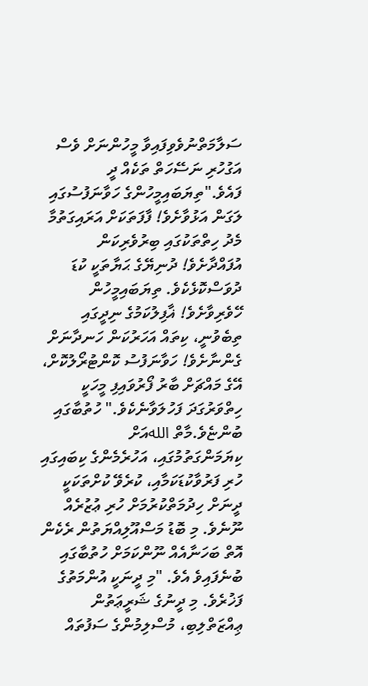ސަލާމަތްނުވެވިފައިވާ މީހުންނަށް ވެސް އަގުހުރި ނަސޭހަތް ތަކެއް ދީ ފައެވެ."ތިޔަބައިމީހުންގެ ހަވާނަފުސުގައި ލަގަން އަޅުވާށެވެ! ފާފަތަކަށް އަރައިގަތުމާ މެދު ހިތްތަކުގައި ބިރުވެރިކަން އުފައްދާށެވެ! ދުނިޔޭގެ ޙަޔާތަކީ ކުޑަ ދުވަސްކޮޅެކެވެ. ތިޔަބައިމީހުން ހޭވެރިވާށެވެ! ޣާފިލުކަމުގެ ނިދީގައި ތިބެވުނީ، ކިތައް އަހަރުކަން ހަނދާނަށް ގެންނާށެވެ! ހަވާނަފުސު ކޮންޓުރޯލުކޮށް، އޭގެ މައްޗަށް ބާރު ފޯރުވައިފި މީހަކީ ހިތްވަރުގަދަ ފަހުލަވާނެކެވެ." ހުތުބާގައި ބުންޏެވެ.މާތް اللهއަށް ކިޔަމަންގަތުމުގައި، އަހުރެމެންގެ ކިބައިގައި ހުރި ފަރުވާކުޑަކަމާއި، ކުރެވޭ ކުށްތަކަކީ ދީނަށް ހިދުމަތްކުރުމަށް ހުރި ޢުޒުރެއް ނޫނެވެ. މި ބޮޑު މަސްއޫލިއްޔަތުން ރެކެން އޮތް ބަހަނާއެއް ނޫންކަމަށް ހުތުބާގައި ބުނެފައިވެ އެވެ. "މި ދީނަކީ އުންމަތުގެ ފަޚުރެވެ. މި ދީނުގެ ޝަރީޢަތުން ޢިއްޒަތްލިބި، މުސްލިމުންގެ ސަފުތައް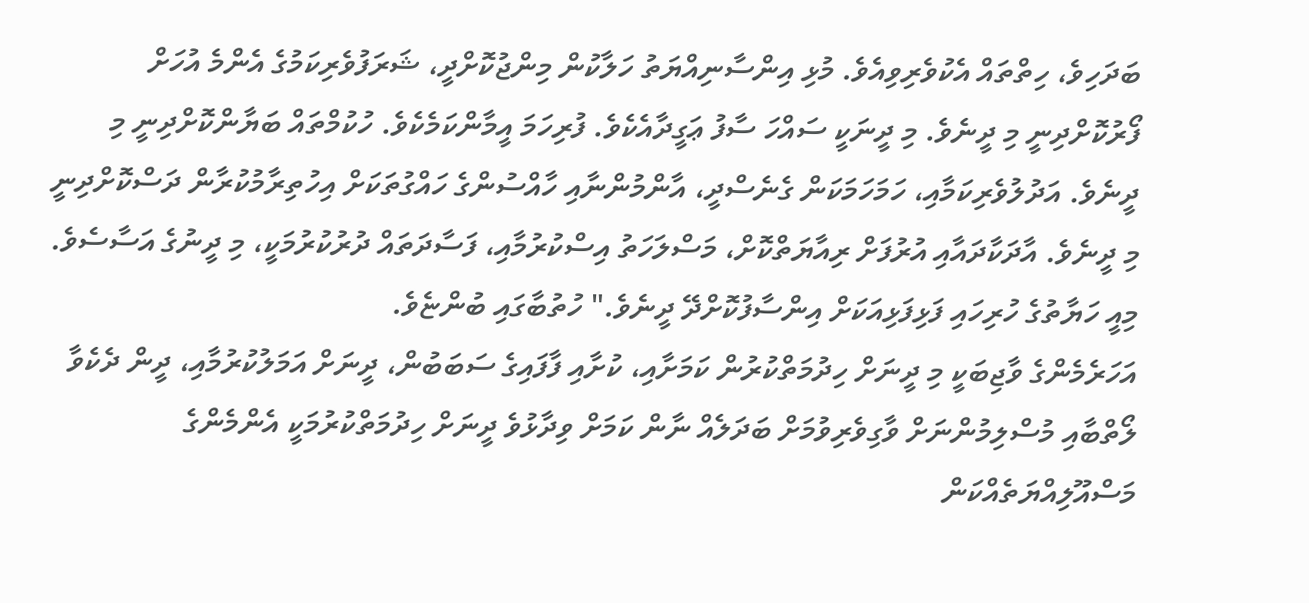ބަދަހިވެ، ހިތްތައް އެކުވެރިވިއެވެ. މުޅި އިންސާނިއްޔަތު ހަލާކުން މިންޖުކޮށްދީ، ޝަރަފުވެރިކަމުގެ އެންމެ އުހަށް ފޯރުކޮށްދިނީ މި ދީނެވެ. މި ދީނަކީ ސައްހަ ސާފު ޢަގީދާއެކެވެ. ފުރިހަމަ އީމާންކަމެކެވެ. ހުކުމްތައް ބަޔާންކޮށްދިނީ މި ދީނެވެ. އަދުލުވެރިކަމާއި، ހަމަހަމަކަން ގެނެސްދީ، އާންމުންނާއި ހާއްސުންގެ ހައްގުތަކަށް އިހުތިރާމުކުރާން ދަސްކޮށްދިނީ މި ދީނެވެ. އާދަކާދައާއި އުރުފަށް ރިއާޔަތްކޮށް، މަސްލަހަތު އިސްކުރުމާއި، ފަސާދަތައް ދުރުކުރުމަކީ، މި ދީނުގެ އަސާސެވެ. މިއީ ހަޔާތުގެ ހުރިހައި ފަޅިފަޅިއަކަށް އިންސާފުކޮށްދޭ ދީނެވެ." ހުތުބާގައި ބުންޏެވެ.
އަހަރެމެންގެ ވާޖިބަކީ މި ދީނަށް ހިދުމަތްކުރުން ކަމަށާއި، ކުށާއި ފާފައިގެ ސަބަބުން، ދީނަށް އަމަލުކުރުމާއި، ދީން ދެކެވާ ލޯތްބާއި މުސްލިމުންނަށް ވާގިވެރިވުމަށް ބަދަލެއް ނާން ކަމަށް ވިދާޅުވެ ދީނަށް ހިދުމަތްކުރުމަކީ އެންމެންގެ މަސްއޫލިއްޔަތެއްކަން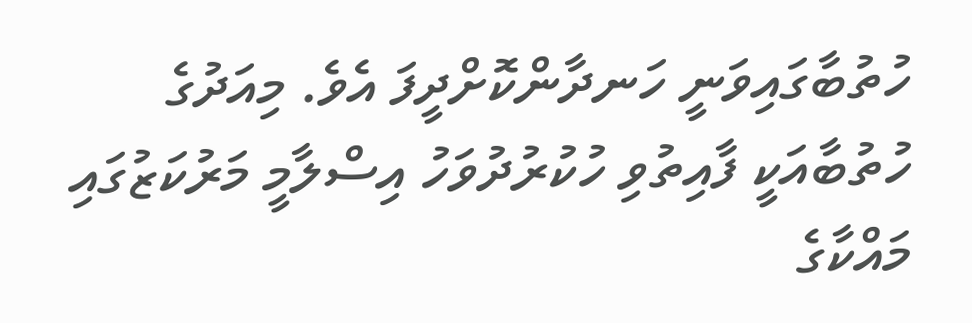ހުތުބާގައިވަނީ ހަނދާންކޮށްދީފަ އެވެ. މިއަދުގެ ހުތުބާއަކީ ފާއިތުވި ހުކުރުދުވަހު އިސްލާމީ މަރުކަޒުގައި މައްކާގެ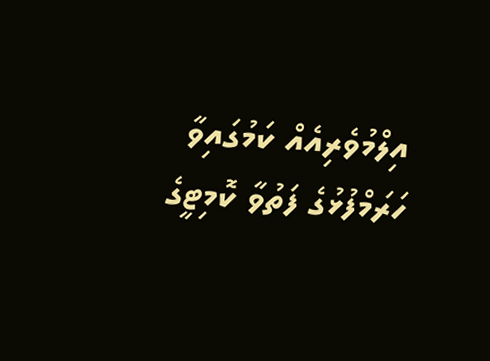އިލްމުވެރިއެއް ކަމުގައިވާ ހަރަމްފުޅުގެ ފަތުވާ ކޮމިޓީގެ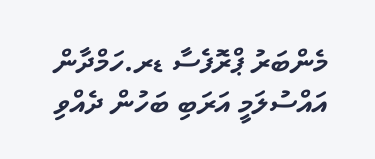މެންބަރު ޕްރޮފެސާ ޑރ.ހަމްދާން އައްސުލަމީ އަރަބި ބަހުން ދެއްވި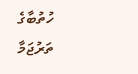ހުތުބާގެ ތަރުޖަމާ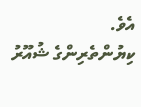އެވެ.
ކިޔުންތެރިންގެ ޝުއޫރު